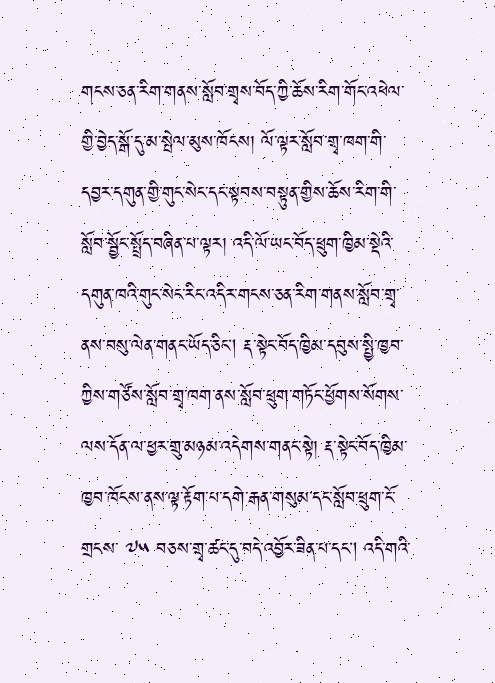གངས་ཅན་རིག་གནས་སློབ་གྲྭས་བོད་ཀྱི་ཆོས་རིག་གོང་འཕེལ་གྱི་བྱེད་སྒོ་དུ་མ་སྤེལ་མུས་ཁོངས། ལོ་ལྟར་སློབ་གྲྭ་ཁག་གི་དབྱར་དགུན་གྱི་གུང་སེང་དང་སྟབས་བསྟུན་གྱིས་ཆོས་རིག་གི་སློབ་སྦྱོང་སྤྲོད་བཞིན་པ་ལྟར། འདི་ལོ་ཡང་བོད་ཕྲུག་ཁྱིམ་སྡེའི་དགུན་ཁའི་གུང་སེང་རིང་འདིར་གངས་ཅན་རིག་གནས་སློབ་གྲྭ་ནས་བསུ་ལེན་གནང་ཡོད་ཅིང། རྡ་སྟེང་བོད་ཁྱིམ་དབུས་སྤྱི་ཁྱབ་ཀྱིས་གཙོས་སློབ་གྲྭ་ཁག་ནས་སློབ་ཕྲུག་གཏོང་ཕྱོགས་སོགས་ལས་དོན་ལ་ཕྱར་གྲུ་མཉམ་འདེགས་གནང་སྟེ། རྡ་སྟེང་བོད་ཁྱིམ་ཁྱབ་ཁོངས་ནས་ལྟ་རྟོག་པ་དགེ་རྒན་གསུམ་དང་སློབ་ཕྲུག་ངོ་གྲངས་ ༧༥ བཅས་གྲྭ་ཚང་དུ་བདེ་འབྱོར་ཟིན་པ་དང། འདི་གའི་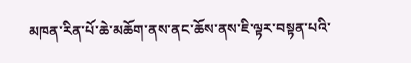མཁན་རིན་པོ་ཆེ་མཆོག་ནས་ནང་ཆོས་ནས་ཇི་ལྟར་བསྟན་པའི་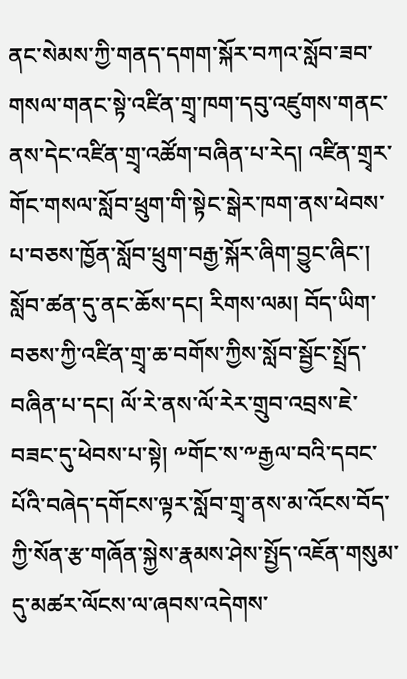ནང་སེམས་ཀྱི་གནད་དགག་སྐོར་བཀའ་སློབ་ཟབ་གསལ་གནང་སྟེ་འཛིན་གྲྭ་ཁག་དབུ་འཛུགས་གནང་ནས་དེང་འཛིན་གྲྭ་འཚོག་བཞིན་པ་རེད། འཛིན་གྲྭར་གོང་གསལ་སློབ་ཕྲུག་གི་སྟེང་སྒེར་ཁག་ནས་ཕེབས་པ་བཅས་ཁྱོན་སློབ་ཕྲུག་བརྒྱ་སྐོར་ཞིག་བྱུང་ཞིང་།
སློབ་ཚན་དུ་ནང་ཆོས་དང། རིགས་ལམ། བོད་ཡིག་བཅས་ཀྱི་འཛིན་གྲྭ་ཆ་བགོས་ཀྱིས་སློབ་སྦྱོང་སྤྲོད་བཞིན་པ་དང། ལོ་རེ་ནས་ལོ་རེར་གྲུབ་འབྲས་ཇེ་བཟང་དུ་ཕེབས་པ་སྟེ། ༸གོང་ས་༸རྒྱལ་བའི་དབང་པོའི་བཞེད་དགོངས་ལྟར་སློབ་གྲྭ་ནས་མ་འོངས་བོད་ཀྱི་སོན་རྩ་གཞོན་སྐྱེས་རྣམས་ཤེས་སྤྱོད་འཇོན་གསུམ་དུ་མཚར་ལོངས་ལ་ཞབས་འདེགས་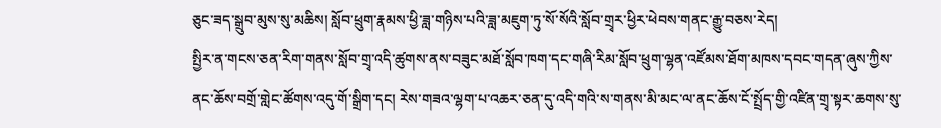ཅུང་ཟད་སྒྲུབ་མུས་སུ་མཆིས། སློབ་ཕྲུག་རྣམས་ཕྱི་ཟླ་གཉིས་པའི་ཟླ་མཇུག་ཏུ་སོ་སོའི་སློབ་གྲྭར་ཕྱིར་ཕེབས་གནང་རྒྱུ་བཅས་རེད།
སྤྱིར་ན་གངས་ཅན་རིག་གནས་སློབ་གྲྭ་འདི་ཚུགས་ནས་བཟུང་མཐོ་སློབ་ཁག་དང་གཞི་རིམ་སློབ་ཕྲུག་ལྷན་འཛོམས་ཐོག་མཁས་དབང་གདན་ཞུས་ཀྱིས་ནང་ཆོས་བགྲོ་གླེང་ཚོགས་འདུ་གོ་སྒྲིག་དང། རེས་གཟའ་ལྷག་པ་འཆར་ཅན་དུ་འདི་གའི་ས་གནས་མི་མང་ལ་ནང་ཆོས་ངོ་སྤྲོད་གྱི་འཛིན་གྲྭ་སྟར་ཆགས་སུ་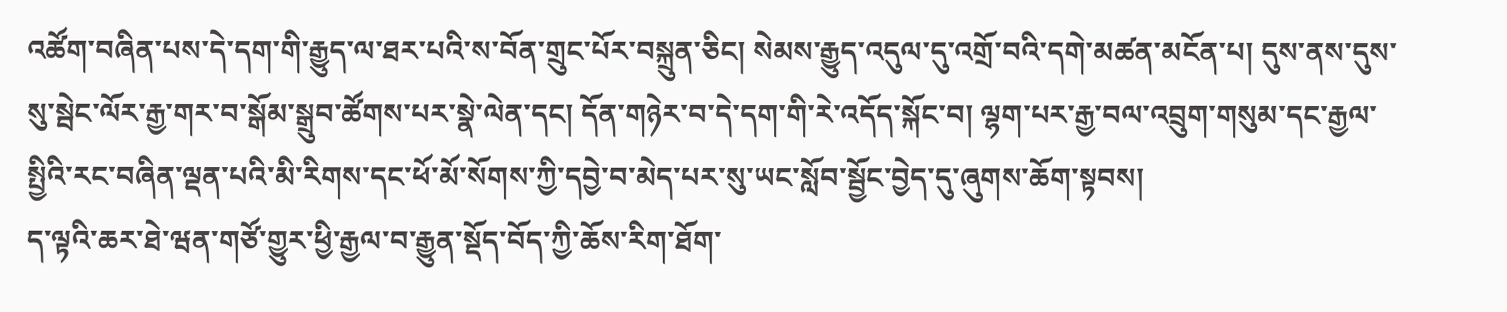འཚོག་བཞིན་པས་དེ་དག་གི་རྒྱུད་ལ་ཐར་པའི་ས་བོན་གྲུང་པོར་བསྐྲུན་ཅིང། སེམས་རྒྱུད་འདུལ་དུ་འགྲོ་བའི་དགེ་མཚན་མངོན་པ། དུས་ནས་དུས་སུ་སྦེང་ལོར་རྒྱ་གར་བ་སྒོམ་སྒྲུབ་ཚོགས་པར་སྣེ་ལེན་དང། དོན་གཉེར་བ་དེ་དག་གི་རེ་འདོད་སྐོང་བ། ལྷག་པར་རྒྱ་བལ་འབྲུག་གསུམ་དང་རྒྱལ་སྤྱིའི་རང་བཞིན་ལྡན་པའི་མི་རིགས་དང་ཕོ་མོ་སོགས་ཀྱི་དབྱེ་བ་མེད་པར་སུ་ཡང་སློབ་སྦྱོང་བྱེད་དུ་ཞུགས་ཆོག་སྟབས།
ད་ལྟའི་ཆར་ཐེ་ཝན་གཙོ་གྱུར་ཕྱི་རྒྱལ་བ་རྒྱུན་སྡོད་བོད་ཀྱི་ཆོས་རིག་ཐོག་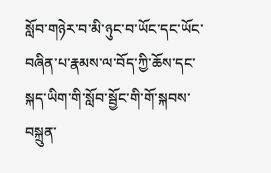སློབ་གཉེར་བ་མི་ཉུང་བ་ཡོང་དང་ཡོང་བཞིན་པ་རྣམས་ལ་བོད་ཀྱི་ཆོས་དང་སྐད་ཡིག་གི་སློབ་སྦྱོང་གི་གོ་སྐབས་བསྐྲུན་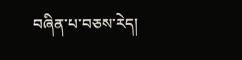བཞིན་པ་བཅས་རེད།